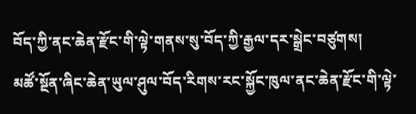བོད་ཀྱི་ནང་ཆེན་རྫོང་གི་ལྟེ་གནས་སུ་བོད་ཀྱི་རྒྱལ་དར་སྒྲེང་བཙུགས།
མཚོ་སྔོན་ཞིང་ཆེན་ཡུལ་ཤུལ་བོད་རིགས་རང་སྐྱོང་ཁུལ་ནང་ཆེན་རྫོང་གི་ལྟེ་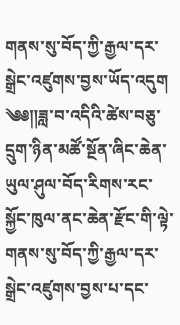གནས་སུ་བོད་ཀྱི་རྒྱལ་དར་སྒྲེང་འཛུགས་བྱས་ཡོད་འདུག
༄༅༎ཟླ་བ་འདིའི་ཚེས་བཅུ་དྲུག་ཉིན་མཚོ་སྔོན་ཞིང་ཆེན་ཡུལ་ཤུལ་བོད་རིགས་རང་སྐྱོང་ཁུལ་ནང་ཆེན་རྫོང་གི་ལྟེ་གནས་སུ་བོད་ཀྱི་རྒྱལ་དར་སྒྲེང་འཛུགས་བྱས་པ་དང་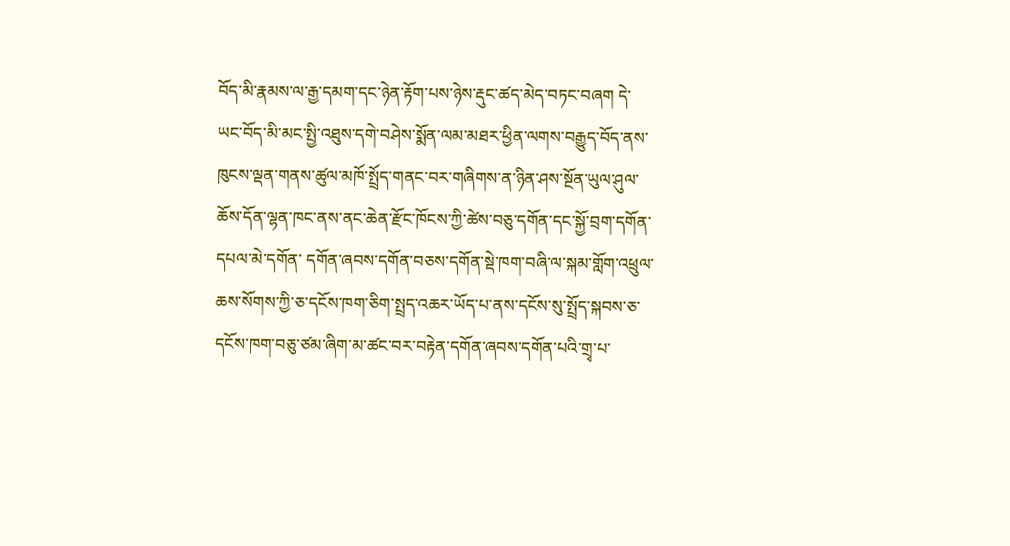བོད་མི་རྣམས་ལ་རྒྱ་དམག་དང་ཉེན་རྟོག་པས་ཉེས་རྡུང་ཚད་མེད་བཏང་བཞག དེ་ཡང་བོད་མི་མང་སྤྱི་འཐུས་དགེ་བཤེས་སྨོན་ལམ་མཐར་ཕྱིན་ལགས་བརྒྱུད་བོད་ནས་ཁུངས་ལྡན་གནས་ཚུལ་མཁོ་སྤྲོད་གནང་བར་གཞིགས་ན་ཉིན་ཤས་སྔོན་ཡུལ་ཤུལ་ཆོས་དོན་ལྷན་ཁང་ནས་ནང་ཆེན་རྫོང་ཁོངས་ཀྱི་ཚེས་བཅུ་དགོན་དང་སྐྱོ་བྲག་དགོན་ དཔལ་མེ་དགོན་ དགོན་ཞབས་དགོན་བཅས་དགོན་སྡེ་ཁག་བཞི་ལ་སྐམ་གློག་འཕྲུལ་ཆས་སོགས་ཀྱི་ཅ་དངོས་ཁག་ཅིག་སྤྲད་འཆར་ཡོད་པ་ནས་དངོས་སུ་སྤྲོད་སྐབས་ཅ་དངོས་ཁག་བཅུ་ཙམ་ཞིག་མ་ཚང་བར་བརྟེན་དགོན་ཞབས་དགོན་པའི་གྲྭ་པ་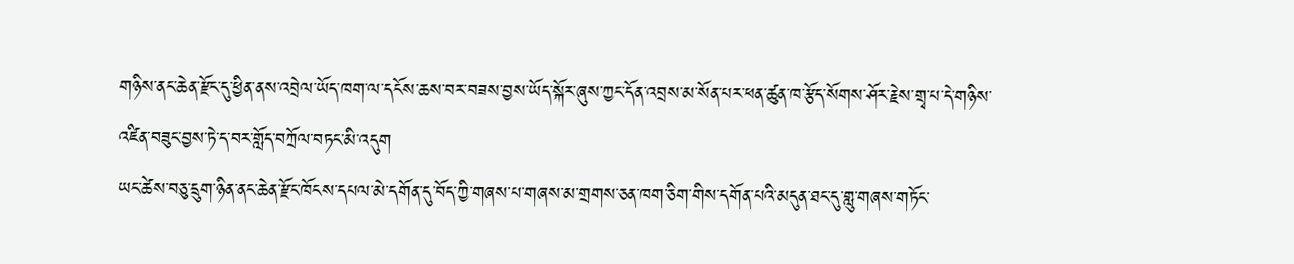གཉིས་ནང་ཆེན་རྫོང་དུ་ཕྱིན་ནས་འབྲེལ་ཡོད་ཁག་ལ་དངོས་ཆས་བར་བཟས་བྱས་ཡོད་སྐོར་ཞུས་ཀྱང་དོན་འབྲས་མ་སོན་པར་ཕན་ཚུན་ཁ་རྩོད་སོགས་ཤོར་རྗེས་གྲྭ་པ་དེ་གཉིས་འཛིན་བཟུང་བྱས་ཏེ་ད་བར་གློད་བཀྲོལ་བཏང་མི་འདུག
ཡང་ཚེས་བཅུ་དྲུག་ཉིན་ནང་ཆེན་རྫོང་ཁོངས་དཔལ་མེ་དགོན་དུ་བོད་ཀྱི་གཞས་པ་གཞས་མ་གྲགས་ཅན་ཁག་ཅིག་གིས་དགོན་པའི་མདུན་ཐང་དུ་གླུ་གཞས་གཏོང་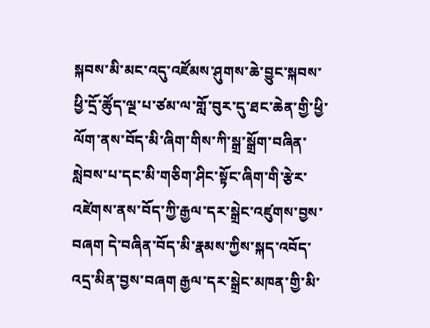སྐབས་མི་མང་འདུ་འཛོམས་ཤུགས་ཆེ་བྱུང་སྐབས་ཕྱི་དྲོ་ཚོུད་ལྔ་པ་ཙམ་ལ་གློ་བུར་དུ་ཐང་ཆེན་གྱི་ཕྱི་ལོག་ནས་བོད་མི་ཞིག་གིས་ཀི་སྒྲ་སྒྲོག་བཞིན་སླེབས་པ་དང་མི་གཅིག་ཤིང་སྟོང་ཞིག་གི་རྩེར་འཛེགས་ནས་བོད་ཀྱི་རྒྱལ་དར་སྒྲེང་འཛུགས་བྱས་བཞག དེ་བཞིན་བོད་མི་རྣམས་ཀྱིས་སྐད་འབོད་འདྲ་མིན་བྱས་བཞག རྒྱལ་དར་སྒྲེང་མཁན་གྱི་མི་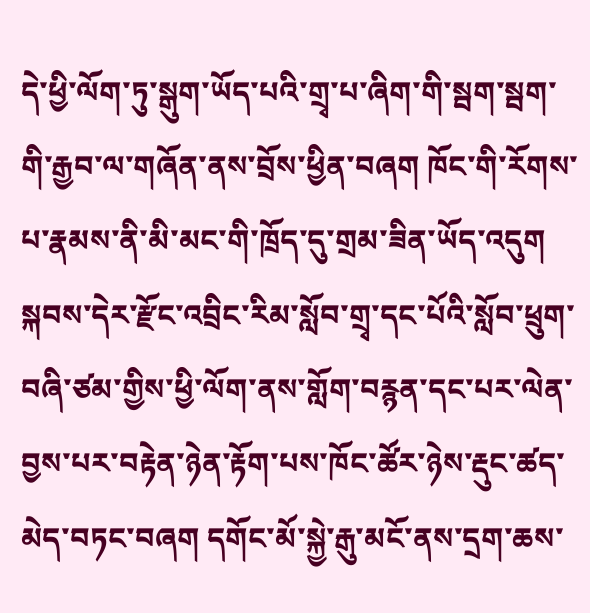དེ་ཕྱི་ལོག་ཏུ་སྒུག་ཡོད་པའི་གྲྭ་པ་ཞིག་གི་སྦག་སྦག་གི་རྒྱབ་ལ་གཞོན་ནས་བྲོས་ཕྱིན་བཞག ཁོང་གི་རོགས་པ་རྣམས་ནི་མི་མང་གི་ཁྲོད་དུ་གྲམ་ཟིན་ཡོད་འདུག སྐབས་དེར་རྫོང་འབྲིང་རིམ་སློབ་གྲྭ་དང་པོའི་སློབ་ཕྲུག་བཞི་ཙམ་གྱིས་ཕྱི་ལོག་ནས་གློག་བརྙན་དང་པར་ལེན་བྱས་པར་བརྟེན་ཉེན་རྟོག་པས་ཁོང་ཚོར་ཉེས་རྡུང་ཚད་མེད་བཏང་བཞག དགོང་མོ་སྐྱེ་རྒུ་མངོ་ནས་དྲག་ཆས་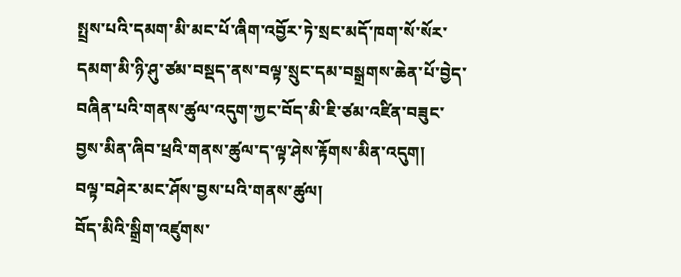སྤྲས་པའི་དམག་མི་མང་པོ་ཞིག་འབྱོར་ཏེ་སྲང་མདོ་ཁག་སོ་སོར་དམག་མི་ཉི་ཤུ་ཙམ་བསྡད་ནས་བལྟ་སྲུང་དམ་བསྒྲགས་ཆེན་པོ་བྱེད་བཞིན་པའི་གནས་ཚུལ་འདུག་ཀྱང་བོད་མི་ཇི་ཙམ་འཛིན་བཟུང་བྱས་མིན་ཞིབ་ཕྲའི་གནས་ཚུལ་ད་ལྟ་ཤེས་རྟོགས་མིན་འདུག།
བལྟ་བཤེར་མང་ཤོས་བྱས་པའི་གནས་ཚུལ།
བོད་མིའི་སྒྲིག་འཛུགས་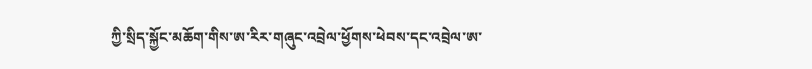ཀྱི་སྲིད་སྐྱོང་མཆོག་གིས་ཨ་རིར་གཞུང་འབྲེལ་ཕྱོགས་ཕེབས་དང་འབྲེལ་ཨ་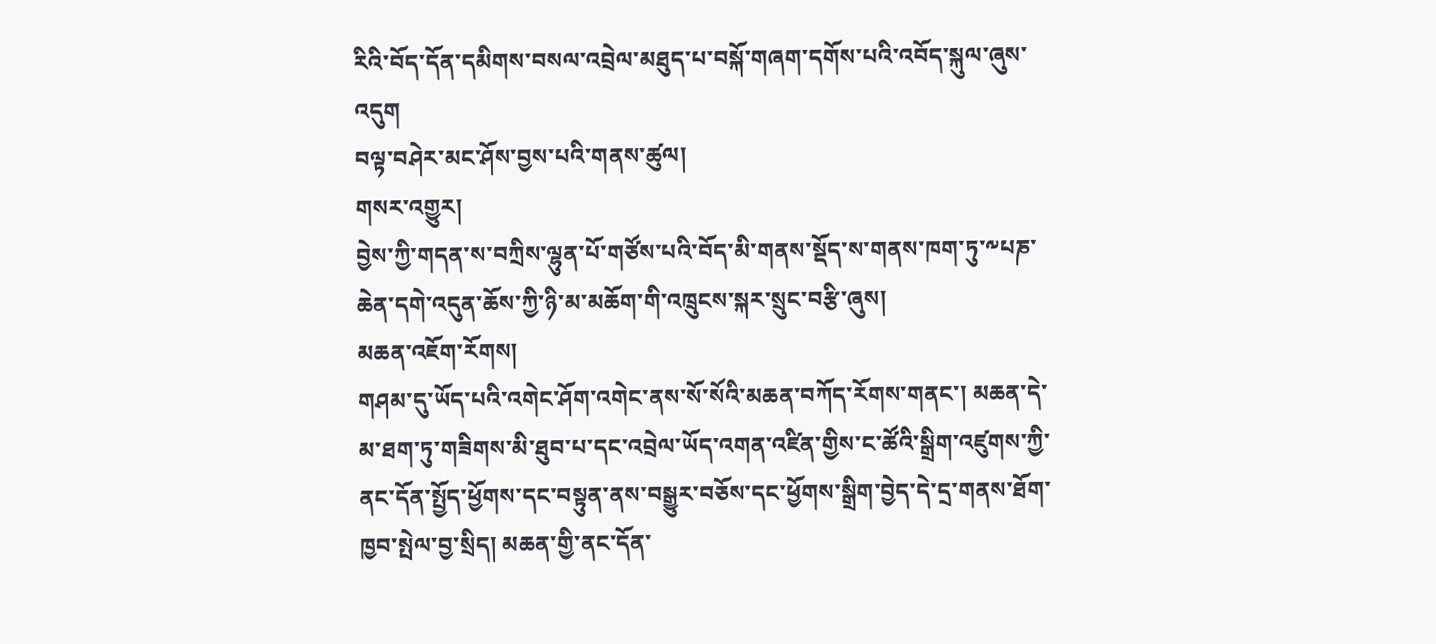རིའི་བོད་དོན་དམིགས་བསལ་འབྲེལ་མཐུད་པ་བསྐོ་གཞག་དགོས་པའི་འབོད་སྐུལ་ཞུས་འདུག
བལྟ་བཤེར་མང་ཤོས་བྱས་པའི་གནས་ཚུལ།
གསར་འགྱུར།
བྱེས་ཀྱི་གདན་ས་བཀྲིས་ལྷུན་པོ་གཙོས་པའི་བོད་མི་གནས་སྡོད་ས་གནས་ཁག་ཏུ་༸པཎ་ཆེན་དགེ་འདུན་ཆོས་ཀྱི་ཉི་མ་མཆོག་གི་འཁྲུངས་སྐར་སྲུང་བརྩི་ཞུས།
མཆན་འཇོག་རོགས།
གཤམ་དུ་ཡོད་པའི་འགེང་ཤོག་འགེང་ནས་སོ་སོའི་མཆན་བཀོད་རོགས་གནང་། མཆན་དེ་མ་ཐག་ཏུ་གཟིགས་མི་ཐུབ་པ་དང་འབྲེལ་ཡོད་འགན་འཛིན་གྱིས་ང་ཚོའི་སྒྲིག་འཛུགས་ཀྱི་ནང་དོན་སྤྱོད་ཕྱོགས་དང་བསྟུན་ནས་བསྒྱུར་བཅོས་དང་ཕྱོགས་སྒྲིག་བྱེད་དེ་དྲ་གནས་ཐོག་ཁྱབ་སྤེལ་བྱ་སྲིད། མཆན་གྱི་ནང་དོན་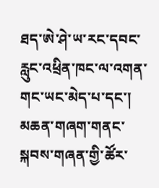ཐད་ཨེ་ཤེ་ཡ་རང་དབང་རླུང་འཕྲིན་ཁང་ལ་འགན་གང་ཡང་མེད་པ་དང་། མཆན་གཞག་གནང་སྐབས་གཞན་གྱི་ཚོར་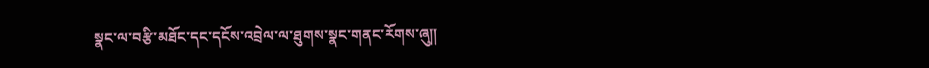སྣང་ལ་བརྩི་མཐོང་དང་དངོས་འབྲེལ་ལ་ཐུགས་སྣང་གནང་རོགས་ཞུ༎